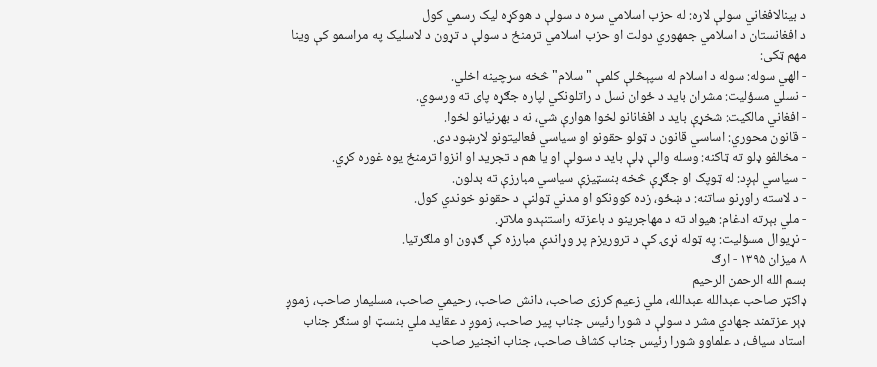د بینالافغاني سولې لاره: له حزب اسلامي سره د سولې د هوکړه لیک رسمي کول
د افغانستان د اسلامي جمهوري دولت او حزب اسلامي ترمنځ د سولې د تړون د لاسلیک په مراسمو کې وینا
مهم ټکی:
- الهي سوله: سوله د اسلام له سپېڅلې کلمې "سلام" څخه سرچینه اخلي.
- نسلي مسؤلیت: مشران باید د ځوان نسل د راتلونکي لپاره جګړه پای ته ورسوي.
- افغاني مالکیت: شخړې باید د افغانانو لخوا هوارې شي، نه د بهرنیانو لخوا.
- قانون محوري: اساسي قانون د ټولو حقونو او سیاسي فعالیتونو لارښود دی.
- مخالفو ډلو ته ټاکنه: وسله والې ډلې باید د سولې او یا هم د تجرید او انزوا ترمنځ یوه غوره کړي.
- سیاسي لېږد: له ټوپک او جګړې څخه بنسټیزې سیاسي مبارزې ته بدلون.
- د لاسته راوړنو ساتنه: د ښځو، زده کوونکو او مدني ټولنې د حقونو خوندي کول.
- ملي بېرته ادغام: هیواد ته د مهاجرینو د باعزته راستنېدو ملاتړ.
- نړیوال مسؤلیت: په ټوله نړۍ کې د تروریزم پر وړاندې مبارزه کې ګډون او ملګرتیا.
۸ میزان ۱۳۹۵ - ارګ
بسم الله الرحمن الرحیم
ډاکټر صاحب عبدالله عبدالله، ملي زعیم کرزی صاحب، دانش صاحب، رحیمي صاحب، مسلیمار صاحب، زموږ ډېر عزتمند جهادي مشر د سولې د شورا رئیس جناب پير صاحب، زموږ د عقاید ملي بنسټ او سنګر جناب استاد سیاف، د علماوو شورا رئیس جناب کشاف صاحب، جناب انجنیر صاحب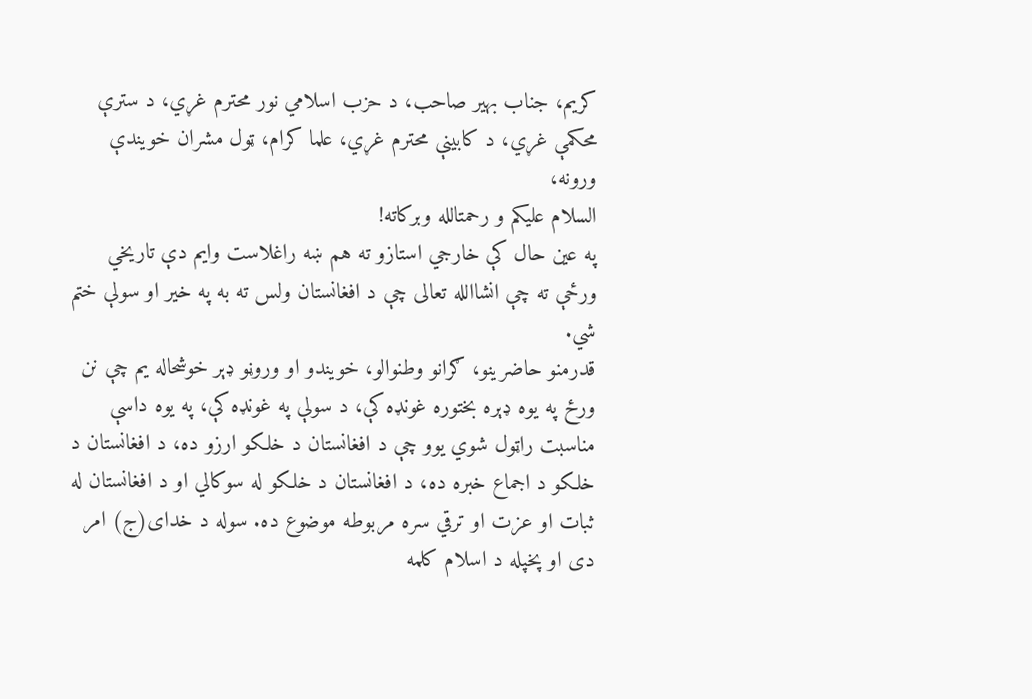کریم، جناب بهیر صاحب، د حزب اسلامي نور محترم غړي، د سترې محکمې غړي، د کابینې محترم غړي، علما کرام، ټول مشران خویندې ورونه،
السلام علیکم و رحمتالله وبرکاته!
په عین حال کې خارجي استازو ته هم ښه راغلاست وایم دې تاریخي ورځې ته چې انشاالله تعالی چې د افغانستان ولس ته به په خیر او سولې ختم شي.
قدرمنو حاضرینو، ګرانو وطنوالو، خویندو او وروڼو ډېر خوشحاله یم چې نن ورځ په یوه ډېره بختوره غونډه کې، د سولې په غونډه کې، په یوه داسې مناسبت راټول شوي یوو چې د افغانستان د خلکو ارزو ده، د افغانستان د خلکو د اجماع خبره ده، د افغانستان د خلکو له سوکالي او د افغانستان له ثبات او عزت او ترقي سره مربوطه موضوع ده. سوله د خدای(ج) امر دی او پخپله د اسلام کلمه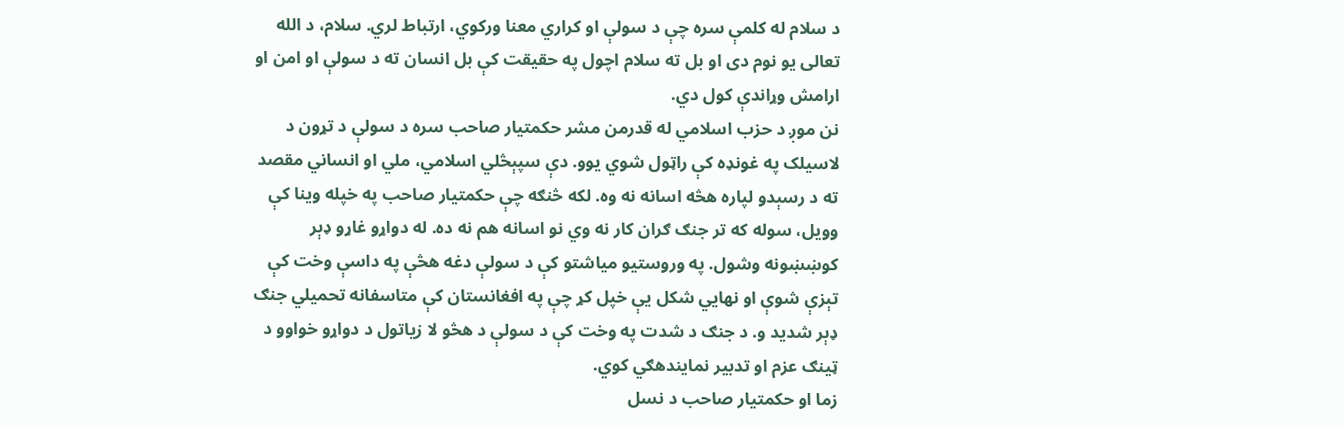د سلام له کلمې سره چې د سولې او کراري معنا ورکوي، ارتباط لري. سلام، د الله تعالی یو نوم دی او بل ته سلام اچول په حقیقت کې بل انسان ته د سولې او امن او ارامش وړاندې کول دي.
نن موږ د حزب اسلامي له قدرمن مشر حکمتیار صاحب سره د سولې د تړون د لاسیلک په غونډه کې راټول شوي یوو. دې سپېڅلي اسلامي، ملي او انساني مقصد ته د رسېدو لپاره هڅه اسانه نه وه. لکه څنګه چې حکمتیار صاحب په خپله وینا کې وویل، سوله که تر جنګ ګران کار نه وي نو اسانه هم نه ده. له دواړو غاړو ډېر کوښښونه وشول. په وروستیو میاشتو کې د سولې دغه هڅې په داسې وخت کې تېزې شوې او نهایي شکل یې خپل کړ چې په افغانستان کې متاسفانه تحمیلي جنګ ډېر شدید و. د جنګ د شدت په وخت کې د سولې د هڅو لا زیاتول د دواړو خواوو د ټینګ عزم او تدبیر نمایندهګي کوي.
زما او حکمتیار صاحب د نسل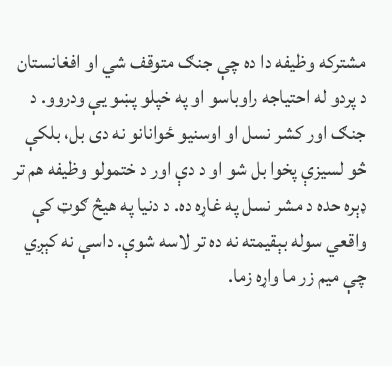مشترکه وظیفه دا ده چې جنګ متوقف شي او افغانستان د پردو له احتیاجه راوباسو او په خپلو پښو یې ودروو. د جنګ اور کشر نسل او اوسنیو ځوانانو نه دی بل، بلکې څو لسیزې پخوا بل شو او د دې اور د ختمولو وظیفه هم تر ډېره حده د مشر نسل په غاړه ده. د دنیا په هیڅ ګوټ کې واقعي سوله بېقیمته نه ده تر لاسه شوې. داسې نه کېږي چې میم زر ما واړه زما.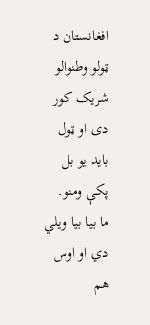افغانستان د ټولو وطنوالو شریک کور دی او ټول باید یو بل پکې ومنو.
ما بیا بیا ویلي دي او اوس هم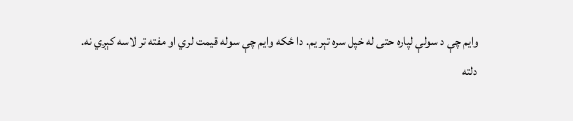وایم چې د سولې لپاره حتی له خپل سره تېر یم. دا ځکه وایم چې سوله قیمت لري او مفته تر لاسه کېږي نه.
دلته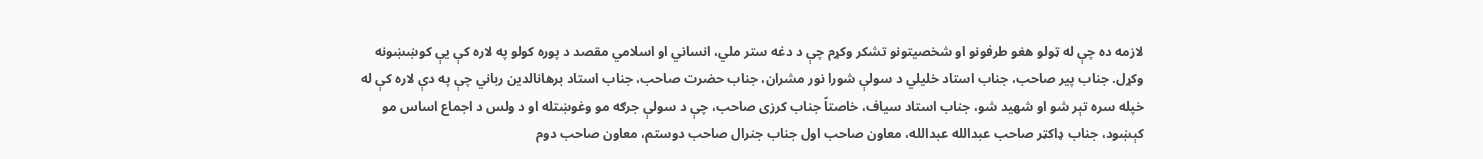لازمه ده چې له ټولو هغو طرفونو او شخصیتونو تشکر وکړم چې د دغه ستر ملي، انساني او اسلامي مقصد د پوره کولو په لاره کې یې کوښښونه وکړل. جناب پیر صاحب، جناب استاد خلیلي د سولې شورا نور مشران، جناب حضرت صاحب، جناب استاد برهانالدین رباني چې په دې لاره کې له خپله سره تېر شو او شهید شو، جناب استاد سیاف، خاصتاً جناب کرزی صاحب، چې د سولې جرګه مو وغوښتله او د ولس د اجماع اساس مو کېښود، جناب ډاکټر صاحب عبدالله عبدالله، معاون صاحب اول جناب جنرال صاحب دوستم، معاون صاحب دوم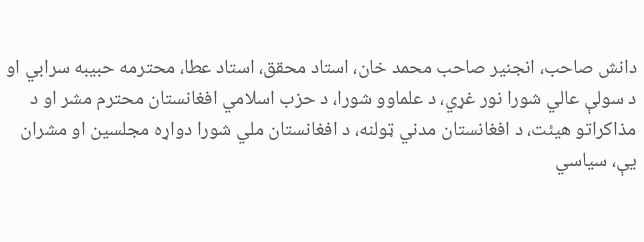دانش صاحب، انجنیر صاحب محمد خان، استاد محقق، استاد عطا، محترمه حبیبه سرابي او د سولې عالي شورا نور غړي، د علماوو شورا، د حزب اسلامي افغانستان محترم مشر او د مذاکراتو هیئت، د افغانستان مدني ټولنه، د افغانستان ملي شورا دواړه مجلسین او مشران یې، سیاسي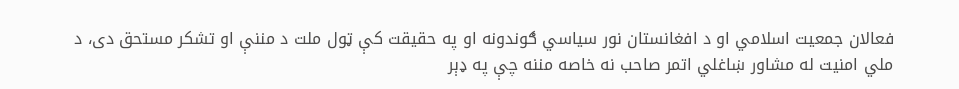فعالان جمعیت اسلامي او د افغانستان نور سیاسي ګوندونه او په حقیقت کې ټول ملت د مننې او تشکر مستحق دی، د ملي امنیت له مشاور ښاغلي اتمر صاحب نه خاصه مننه چې په ډېر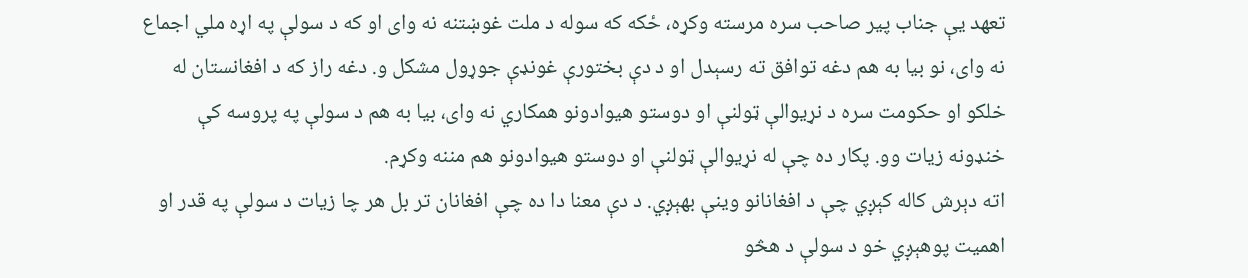تعهد یې جناب پير صاحب سره مرسته وکړه، ځکه که سوله د ملت غوښتنه نه وای او که د سولې په اړه ملي اجماع نه وای، نو بیا به هم دغه توافق ته رسېدل او د دې بختورې غونډې جوړول مشکل و. دغه راز که د افغانستان له خلکو او حکومت سره د نړیوالې ټولنې او دوستو هیوادونو همکاري نه وای، بیا به هم د سولې په پروسه کې خنډونه زیات وو. پکار ده چې له نړیوالې ټولنې او دوستو هیوادونو هم مننه وکړم.
اته دېرش کاله کېږي چې د افغانانو وینې بهېږي. د دې معنا دا ده چې افغانان تر بل هر چا زیات د سولې په قدر او اهمیت پوهېږي خو د سولې د هڅو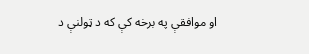او موافقې په برخه کې که د ټولنې د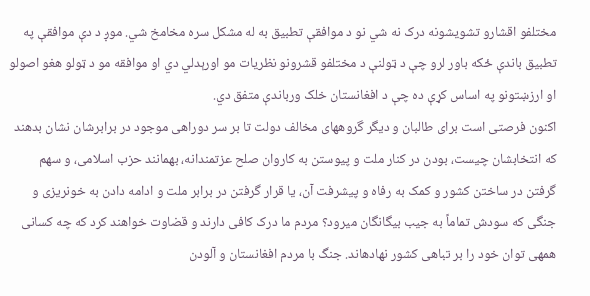مختلفو اقشارو تشویشونه درک نه شي نو د موافقې تطبیق به له مشکل سره مخامخ شي. موږ د دې موافقې په تطبیق باندې ځکه باور لرو چې د ټولنې د مختلفو قشرونو نظریات مو اورېدلي دي او موافقه مو د ټولو هغو اصولو او ارزښتونو په اساس کړې ده چې د افغانستان خلک ورباندې متفق دي.
اکنون فرصتی است برای طالبان و دیگر گروههای مخالف دولت تا بر سر دوراهی موجود در برابرشان نشان بدهند که انتخابشان چیست، بودن در کنار ملت و پیوستن به کاروان صلح عزتمندانه، بهمانند حزب اسلامی، و سهم گرفتن در ساختن کشور و کمک به رفاه و پیشرفت آن، یا قرار گرفتن در برابر ملت و ادامه دادن به خونریزی و جنگی که سودش تماماً به جیب بیگانگان میرود؟ مردم ما درک کافی دارند و قضاوت خواهند کرد که چه کسانی همهی توان خود را بر تباهی کشور نهادهاند. جنگ با مردم افغانستان و آلودن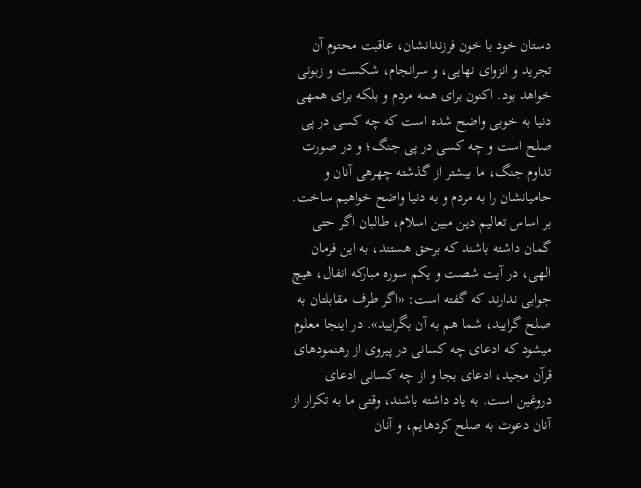دستان خود با خون فرزندانشان، عاقبت محتوم آن تجرید و انزوای نهایی، و سرانجام، شکست و زبونی خواهد بود. اکنون برای همه مردم و بلکه برای همهی دنیا به خوبی واضح شده است که چه کسی در پی صلح است و چه کسی در پی جنگ؛ و در صورت تداوم جنگ، ما بیشتر از گذشته چهرهی آنان و حامیانشان را به مردم و به دنیا واضح خواهیم ساخت.
بر اساس تعالیم دین مبین اسلام، طالبان اگر حتی گمان داشته باشند که برحق هستند، به این فرمان الهی، در آیت شصت و یکم سوره مبارکه انفال، هیچ جوابی ندارند که گفته است: «اگر طرف مقابلتان به صلح گرایید، شما هم به آن بگرایید». در اینجا معلوم میشود که ادعای چه کسانی در پیروی از رهنمودهای قرآن مجید، ادعای بجا و از چه کسانی ادعای دروغین است. به یاد داشته باشند، وقتی ما به تکرار از آنان دعوت به صلح کردهایم، و آنان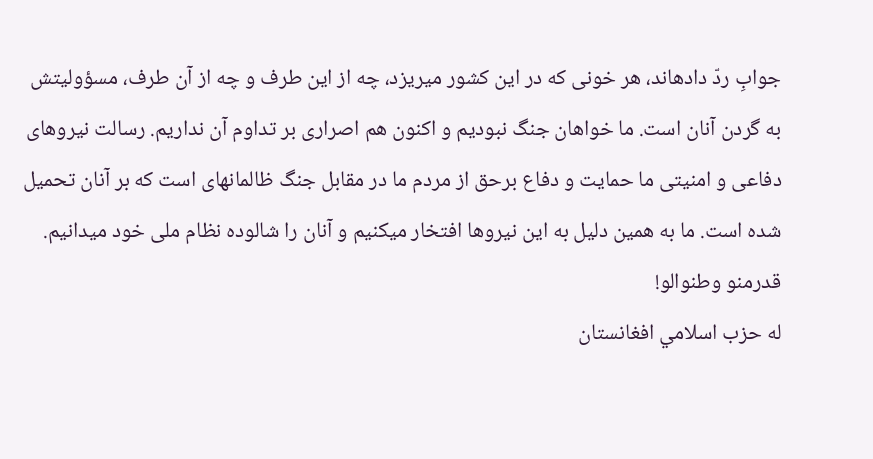جوابِ ردّ دادهاند، هر خونی که در این کشور میریزد، چه از این طرف و چه از آن طرف، مسؤولیتش به گردن آنان است. ما خواهان جنگ نبودیم و اکنون هم اصراری بر تداوم آن نداریم. رسالت نیروهای دفاعی و امنیتی ما حمایت و دفاع برحق از مردم ما در مقابل جنگ ظالمانهای است که بر آنان تحمیل شده است. ما به همین دلیل به این نیروها افتخار میکنیم و آنان را شالوده نظام ملی خود میدانیم.
قدرمنو وطنوالو!
له حزب اسلامي افغانستان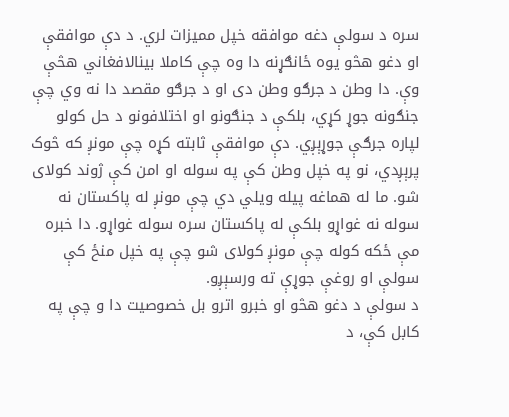سره د سولې دغه موافقه خپل ممیزات لري. د دې موافقې او دغو هڅو یوه ځانګړنه دا وه چې کاملا بینالافغاني هڅې وې. دا وطن د جرګو وطن دی او د جرګو مقصد دا نه وي چې جنګونه جوړ کړي، بلکې د جنګونو او اختلافونو د حل کولو لپاره جرګې جوړېږي. دې موافقې ثابته کړه چې مونږ که څوک پرېږدي، نو په خپل وطن کې په سوله او امن کې ژوند کولای شو. ما له هماغه پیله ویلي دي چې مونږ له پاکستان نه سوله نه غواړو بلکې له پاکستان سره سوله غواړو. دا خبره مې ځکه کوله چې مونږ کولای شو چې په خپل منځ کې سولې او روغې جوړې ته ورسېږو.
د سولې د دغو هڅو او خبرو اترو بل خصوصیت دا و چې په کابل کې، د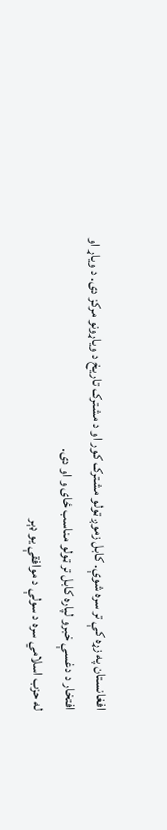افغانستان په زړه کې تر سره شوې. کابل زموږ ټولو مشترک کور او د مشترک تاریخ د ویاړونو مرکز دی. د ویاړ او افتخار د دغسې خبرو لپاره کابل تر ټولو مناسب ځای و او دی.
له حزب اسلامي سره د سولې د موافقې یو ډېر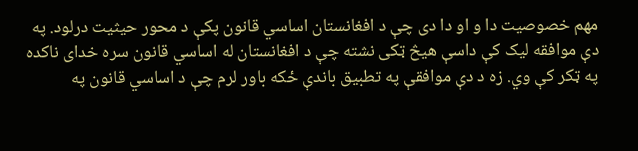مهم خصوصیت دا و او دا دی چې د افغانستان اساسي قانون پکې د محور حیثیت درلود. په دې موافقه لیک کې داسې هیڅ ټکی نشته چې د افغانستان له اساسي قانون سره خدای ناکده په ټکر کې وي. زه د دې موافقې په تطبیق باندې ځکه باور لرم چې د اساسي قانون په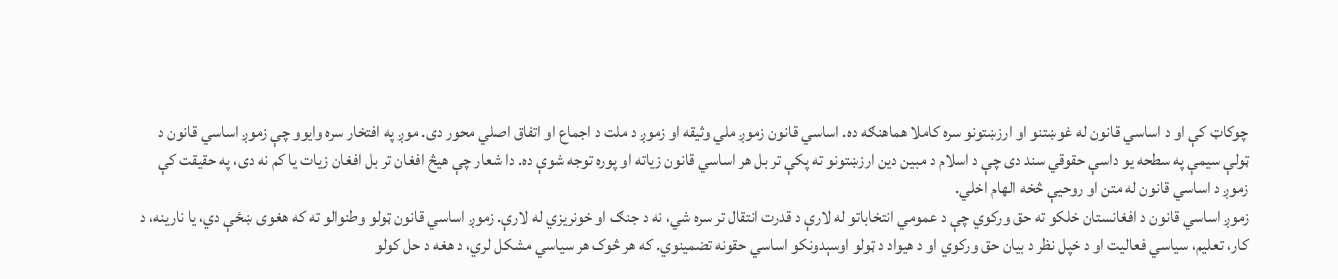چوکاټ کې او د اساسي قانون له غوښتنو او ارزښتونو سره کاملا هماهنګه ده. اساسي قانون زموږ ملي وثیقه او زموږ د ملت د اجماع او اتفاق اصلي محور دی. موږ په افتخار سره وایوو چې زموږ اساسي قانون د ټولې سیمې په سطحه یو داسې حقوقي سند دی چې د اسلام د مبین دین ارزښتونو ته پکې تر بل هر اساسي قانون زیاته او پوره توجه شوې ده. دا شعار چې هیڅ افغان تر بل افغان زیات یا کم نه دی، په حقیقت کې زموږ د اساسي قانون له متن او روحیې څخه الهام اخلي.
زموږ اساسي قانون د افغانستان خلکو ته حق ورکوي چې د عمومي انتخاباتو له لارې د قدرت انتقال تر سره شي، نه د جنګ او خونریزي له لارې. زموږ اساسي قانون ټولو وطنوالو ته که هغوی ښځې دي، یا نارینه، د کار، تعلیم، سیاسي فعالیت او د خپل نظر د بیان حق ورکوي او د هیواد د ټولو اوسېدونکو اساسي حقونه تضمینوي. که هر څوک هر سیاسي مشکل لري، د هغه د حل کولو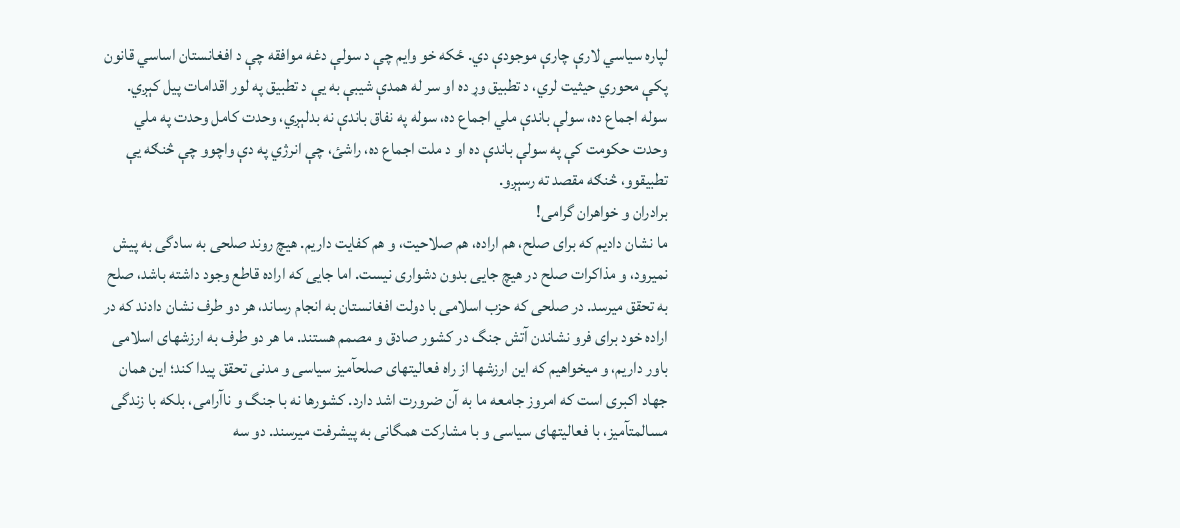لپاره سیاسي لارې چارې موجودې دي. ځکه خو وایم چې د سولې دغه موافقه چې د افغانستان اساسي قانون پکې محوري حیثیت لري، د تطبیق وړ ده او سر له همدې شیبې به یې د تطبیق په لور اقدامات پیل کېږي.
سوله اجماع ده، سولې باندې ملي اجماع ده، سوله په نفاق باندې نه بدلېږي، وحدت کامل وحدت په ملي وحدت حکومت کې په سولې باندې ده او د ملت اجماع ده، راشئ، چې انرژي په دې واچوو چې څنګه یې تطبیقوو، څنګه مقصد ته رسېږو.
برادران و خواهران گرامی!
ما نشان دادیم که برای صلح، هم اراده، هم صلاحیت، و هم کفایت داریم. هیچ روند صلحی به سادگی به پیش نمیرود، و مذاکرات صلح در هیچ جایی بدون دشواری نیست. اما جایی که اراده قاطع وجود داشته باشد، صلح به تحقق میرسد. در صلحی که حزب اسلامی با دولت افغانستان به انجام رساند، هر دو طرف نشان دادند که در اراده خود برای فرو نشاندن آتش جنگ در کشور صادق و مصمم هستند. ما هر دو طرف به ارزشهای اسلامی باور داریم، و میخواهیم که این ارزشها از راه فعالیتهای صلحآمیز سیاسی و مدنی تحقق پیدا کند؛ این همان جهاد اکبری است که امروز جامعه ما به آن ضرورت اشد دارد. کشورها نه با جنگ و ناآرامی، بلکه با زندگی مسالمتآمیز، با فعالیتهای سیاسی و با مشارکت همگانی به پیشرفت میرسند. دو سه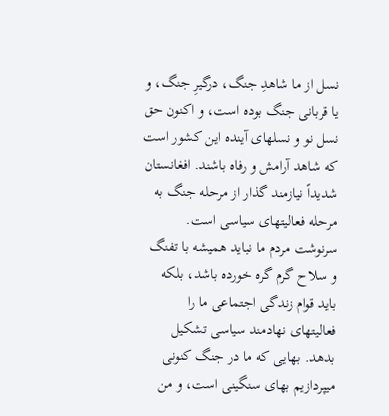نسل از ما شاهدِ جنگ، درگیرِ جنگ، و یا قربانی جنگ بوده است، و اکنون حق نسل نو و نسلهای آینده این کشور است که شاهد آرامش و رفاه باشند. افغانستان شدیداً نیازمند گذار از مرحله جنگ به مرحله فعالیتهای سیاسی است. سرنوشت مردم ما نباید همیشه با تفنگ و سلاح گرم گره خورده باشد، بلکه باید قوام زندگی اجتماعی ما را فعالیتهای نهادمند سیاسی تشکیل بدهد. بهایی که ما در جنگ کنونی میپردازیم بهای سنگینی است، و من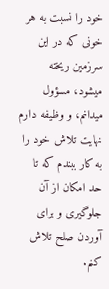خود را نسبت به هر خونی که در این سرزمین ریخته میشود، مسؤول میدانم، و وظیفه دارم نهایت تلاش خود را به کار ببندم که تا حد امکان از آن جلوگیری و برای آوردن صلح تلاش کنم.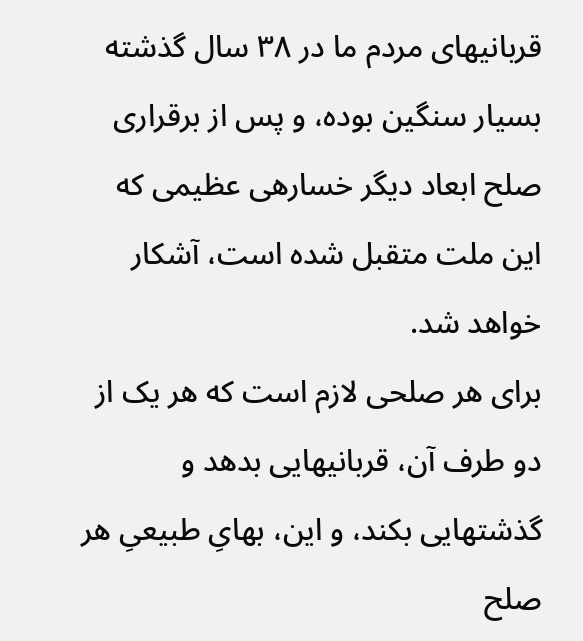قربانیهای مردم ما در ۳۸ سال گذشته بسیار سنگین بوده، و پس از برقراری صلح ابعاد دیگر خسارهی عظیمی که این ملت متقبل شده است، آشکار خواهد شد.
برای هر صلحی لازم است که هر یک از دو طرف آن، قربانیهایی بدهد و گذشتهایی بکند، و این، بهایِ طبیعیِ هر صلح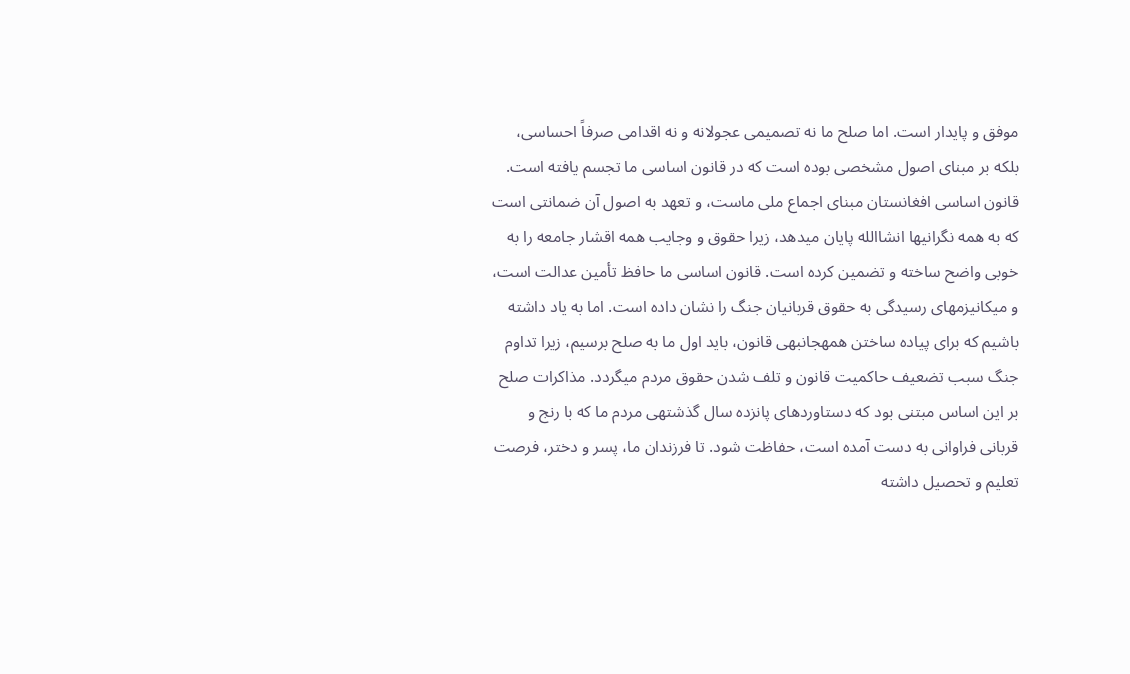موفق و پایدار است. اما صلح ما نه تصمیمی عجولانه و نه اقدامی صرفاً احساسی، بلکه بر مبنای اصول مشخصی بوده است که در قانون اساسی ما تجسم یافته است. قانون اساسی افغانستان مبنای اجماع ملی ماست، و تعهد به اصول آن ضمانتی است که به همه نگرانیها انشاالله پایان میدهد، زیرا حقوق و وجایب همه اقشار جامعه را به خوبی واضح ساخته و تضمین کرده است. قانون اساسی ما حافظ تأمین عدالت است، و میکانیزمهای رسیدگی به حقوق قربانیان جنگ را نشان داده است. اما به یاد داشته باشیم که برای پیاده ساختن همهجانبهی قانون، باید اول ما به صلح برسیم، زیرا تداوم جنگ سبب تضعیف حاکمیت قانون و تلف شدن حقوق مردم میگردد. مذاکرات صلح بر این اساس مبتنی بود که دستاوردهای پانزده سال گذشتهی مردم ما که با رنج و قربانی فراوانی به دست آمده است، حفاظت شود. تا فرزندان ما، پسر و دختر، فرصت تعلیم و تحصیل داشته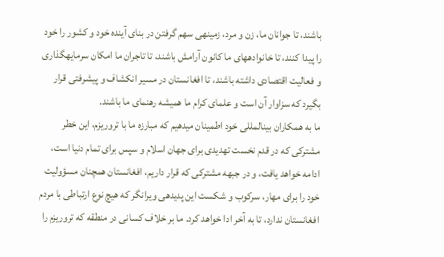باشند، تا جوانان ما، زن و مرد، زمینهی سهم گرفتن در بنای آینده خود و کشور را خود را پیدا کنند، تا خانوادههای ما کانون آرامش باشند، تا تاجران ما امکان سرمایهگذاری و فعالیت اقتصادی داشته باشند، تا افغانستان در مسیر انکشاف و پیشرفتی قرار بگیرد که سزاوار آن است و علمای کرام ما همیشه رهنمای ما باشند.
ما به همکاران بینالمللی خود اطمینان میدهیم که مبارزه ما با تروریزم، این خطر مشترکی که در قدم نخست تهدیدی برای جهان اسلام و سپس برای تمام دنیا است، ادامه خواهد یافت، و در جبهه مشترکی که قرار داریم، افغانستان همچنان مسؤولیت خود را برای مهار، سرکوب و شکست این پدیدهی ویرانگر که هیچ نوع ارتباطی با مردم افغانستان ندارد، تا به آخر ادا خواهد کرد. ما بر خلاف کسانی در منطقه که تروریزم را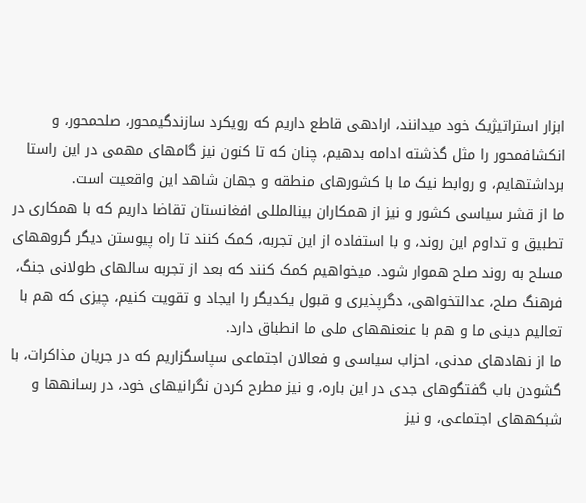ابزار استراتیژیک خود میدانند، ارادهی قاطع داریم که رویکرد سازندگیمحور، صلحمحور، و انکشافمحور را مثل گذشته ادامه بدهیم، چنان که تا کنون نیز گامهای مهمی در این راستا برداشتهایم، و روابط نیک ما با کشورهای منطقه و جهان شاهد این واقعیت است.
ما از قشر سیاسی کشور و نیز از همکاران بینالمللی افغانستان تقاضا داریم که با همکاری در تطبیق و تداوم این روند، و با استفاده از این تجربه، کمک کنند تا راه پیوستن دیگر گروههای مسلح به روند صلح هموار شود. میخواهیم کمک کنند که بعد از تجربه سالهای طولانی جنگ، فرهنگ صلح، عدالتخواهی، دگرپذیری و قبول یکدیگر را ایجاد و تقویت کنیم، چیزی که هم با تعالیم دینی ما و هم با عنعنههای ملی ما انطباق دارد.
ما از نهادهای مدنی، احزاب سیاسی و فعالان اجتماعی سپاسگزاریم که در جریان مذاکرات، با گشودن باب گفتگوهای جدی در این باره، و نیز مطرح کردن نگرانیهای خود، در رسانهها و شبکههای اجتماعی، و نیز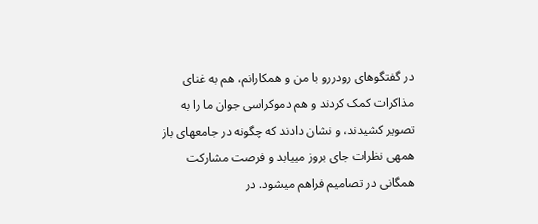در گفتگوهای رودررو با من و همکارانم، هم به غنای مذاکرات کمک کردند و هم دموکراسی جوان ما را به تصویر کشیدند، و نشان دادند که چگونه در جامعهای باز همهی نظرات جای بروز مییابد و فرصت مشارکت همگانی در تصامیم فراهم میشود. در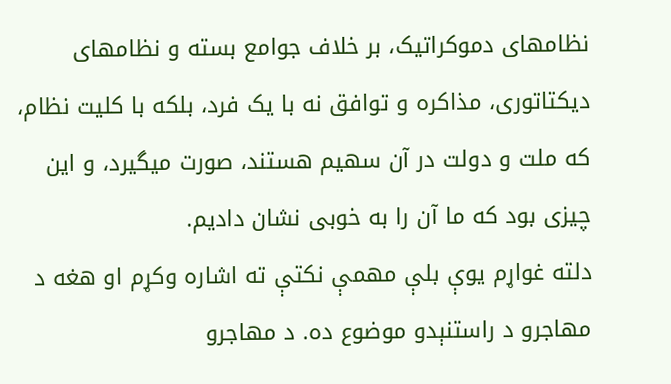نظامهای دموکراتیک، بر خلاف جوامع بسته و نظامهای دیکتاتوری، مذاکره و توافق نه با یک فرد، بلکه با کلیت نظام، که ملت و دولت در آن سهیم هستند، صورت میگیرد، و این چیزی بود که ما آن را به خوبی نشان دادیم.
دلته غواړم یوې بلې مهمې نکتې ته اشاره وکړم او هغه د مهاجرو د راستنېدو موضوع ده. د مهاجرو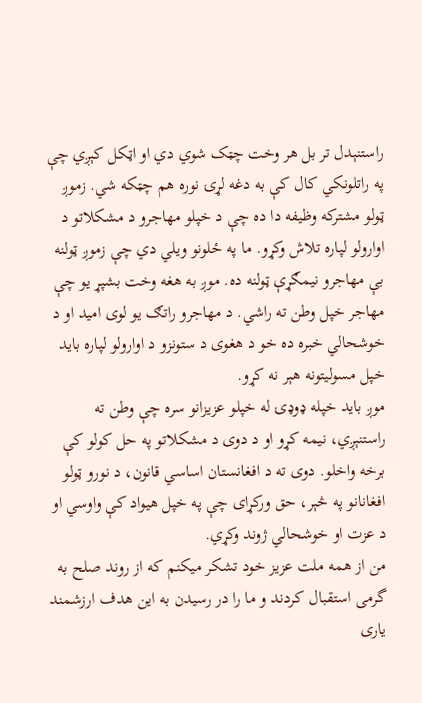راستنېدل تر بل هر وخت چټک شوي دي او اټکل کېږي چې په راتلونکي کال کې به دغه لړۍ نوره هم چټکه شي. زموږ ټولو مشترکه وظیفه دا ده چې د خپلو مهاجرو د مشکلاتو د اوارولو لپاره تلاش وکړو. ما په ځلونو ویلي دي چې زموږ ټولنه بې مهاجرو نیمګړې ټولنه ده. موږ به هغه وخت بشپړ یو چې مهاجر خپل وطن ته راشي. د مهاجرو راتګ یو لوی امید او د خوشحالي خبره ده خو د هغوی د ستونزو د اوارولو لپاره باید خپل مسولیتونه هېر نه کړو.
موږ باید خپله ډوډۍ له خپلو عزیزانو سره چې وطن ته راستنېږي، نیمه کړو او د دوی د مشکلاتو په حل کولو کې برخه واخلو. دوی ته د افغانستان اساسي قانون، د نورو ټولو افغانانو په څېر، حق ورکړای چې په خپل هیواد کې واوسي او د عزت او خوشحالي ژوند وکړي.
من از همه ملت عزیز خود تشکر میکنم که از روند صلح به گرمی استقبال کردند و ما را در رسیدن به این هدف ارزشمند یاری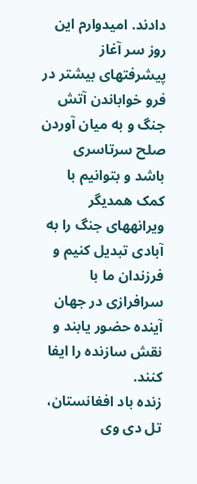دادند. امیدوارم این روز سر آغاز پیشرفتهای بیشتر در فرو خواباندن آتش جنگ و به میان آوردن صلح سرتاسری باشد و بتوانیم با کمک همدیگر ویرانههای جنگ را به آبادی تبدیل کنیم و فرزندان ما با سرافرازی در جهان آینده حضور یابند و نقش سازنده را ایفا کنند.
زنده باد افغانستان،
تل دی وی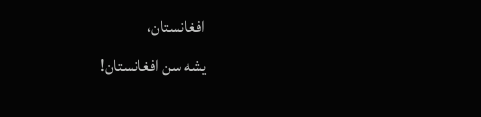افغانستان،
یشه سن افغانستان!